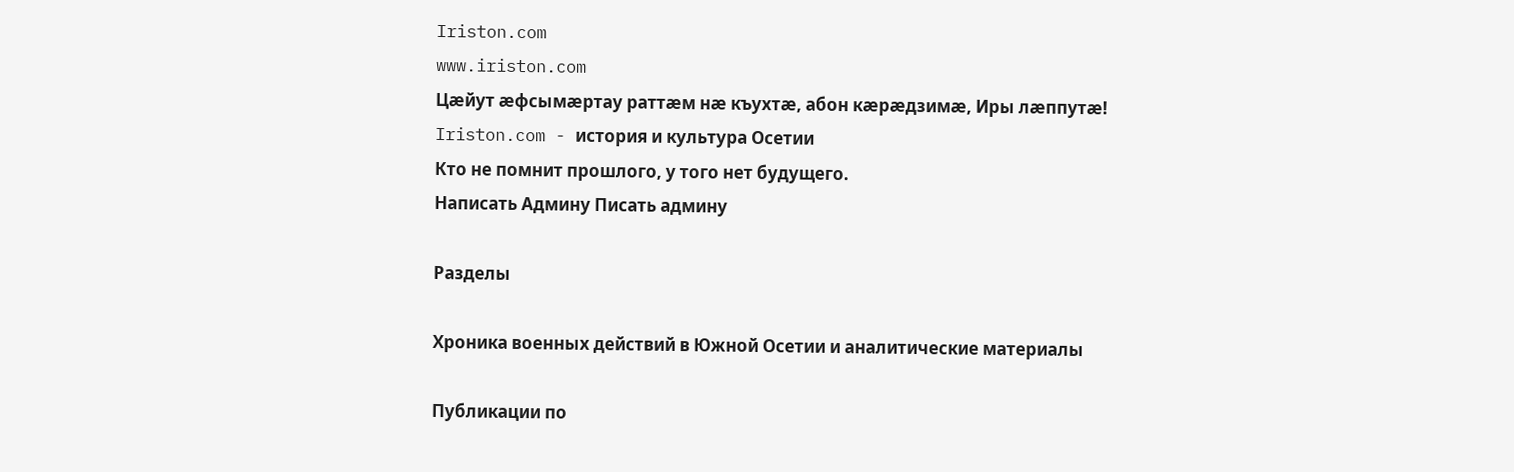Iriston.com
www.iriston.com
Цæйут æфсымæртау раттæм нæ къухтæ, абон кæрæдзимæ, Иры лæппутæ!
Iriston.com - история и культура Осетии
Кто не помнит прошлого, у того нет будущего.
Написать Админу Писать админу

Разделы

Хроника военных действий в Южной Осетии и аналитические материалы

Публикации по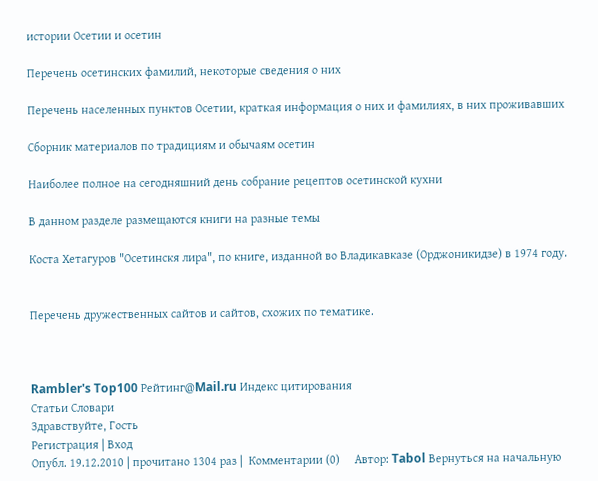истории Осетии и осетин

Перечень осетинских фамилий, некоторые сведения о них

Перечень населенных пунктов Осетии, краткая информация о них и фамилиях, в них проживавших

Сборник материалов по традициям и обычаям осетин

Наиболее полное на сегодняшний день собрание рецептов осетинской кухни

В данном разделе размещаются книги на разные темы

Коста Хетагуров "Осетинскя лира", по книге, изданной во Владикавказе (Орджоникидзе) в 1974 году.


Перечень дружественных сайтов и сайтов, схожих по тематике.



Rambler's Top100 Рейтинг@Mail.ru Индекс цитирования
Статьи Словари
Здравствуйте, Гость
Регистрация | Вход
Опубл. 19.12.2010 | прочитано 1304 раз |  Комментарии (0)     Автор: Tabol Вернуться на начальную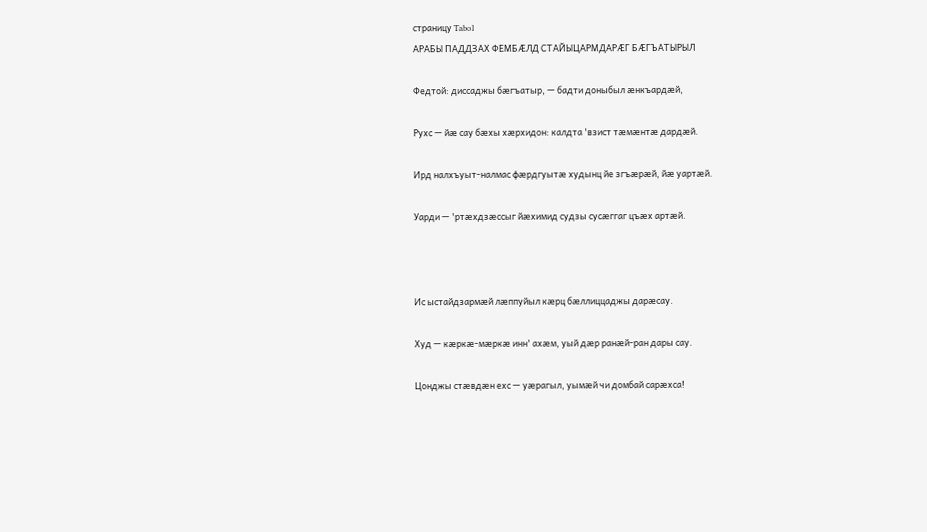страницу Tabol
АРАБЫ ПАДДЗАХ ФЕМБÆЛД СТАЙЫЦАРМДАРÆГ БÆГЪАТЫРЫЛ

Федтой: диссаджы бæгъатыр, — бадти доныбыл æнкъардæй,

Рухс — йæ сау бæхы хæрхидон: калдта 'взист тæмæнтæ дардæй.

Ирд налхъуыт-налмас фæрдгуытæ худынц йе згъæрæй, йæ уартæй.

Уарди — 'ртæхдзæссыг йæхимид судзы сусæггаг цъæх артæй.



Ис ыстайдзармæй лæппуйыл кæрц бæллиццаджы дарæсау.

Худ — кæркæ-мæркæ инн' ахæм, уый дæр ранæй-ран дары сау.

Цонджы стæвдæн ехс — уæрагыл, уымæй чи домбай сарæхса!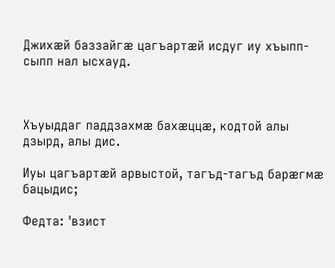Джихæй баззайгæ цагъартæй исдуг иу хъыпп-сыпп нал ысхауд.



Хъуыддаг паддзахмæ бахæццæ, кодтой алы дзырд, алы дис.

Иуы цагъартæй арвыстой, тагъд-тагъд барæгмæ бацыдис;

Федта: 'взист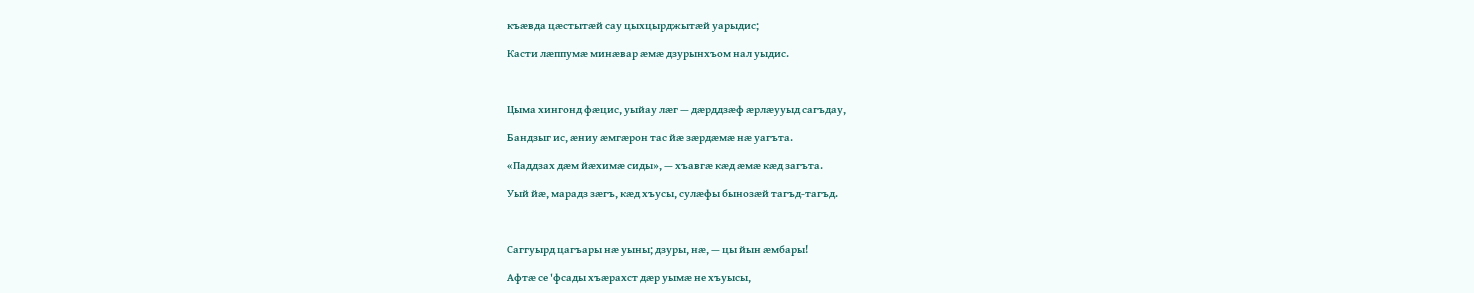къæвда цæстытæй сау цыхцырджытæй уарыдис;

Касти лæппумæ минæвар æмæ дзурынхъом нал уыдис.



Цыма хингонд фæцис, уыйау лæг — дæрддзæф æрлæууыд сагъдау,

Бандзыг ис, æниу æмгæрон тас йæ зæрдæмæ нæ уагъта.

«Паддзах дæм йæхимæ сиды», — хъавгæ кæд æмæ кæд загъта.

Уый йæ, марадз зæгъ, кæд хъусы, сулæфы бынозæй тагъд-тагъд.



Саггуырд цагъары нæ уыны; дзуры, нæ, — цы йын æмбары!

Афтæ се 'фсады хъæрахст дæр уымæ не хъуысы,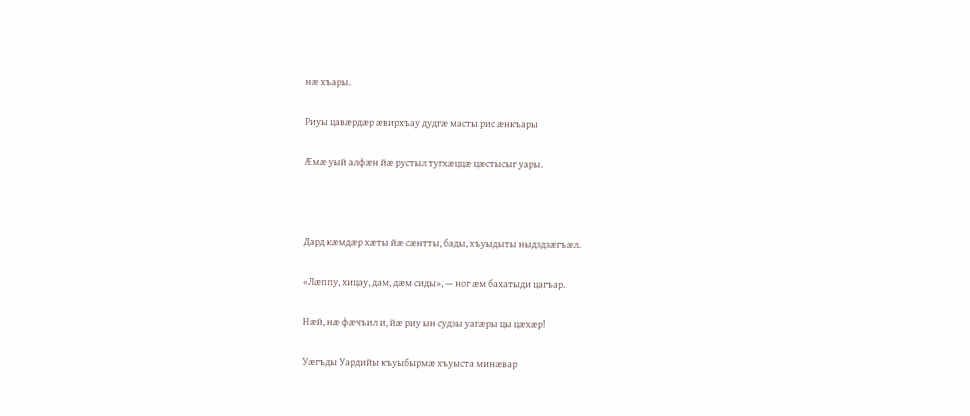нæ хъары.

Риуы цавæрдæр æвирхъау дудгæ масты рис æнкъары

Æмæ уый алфæн йæ рустыл тугхæццæ цæстысыг уары.



Дард кæмдæр хæты йæ сæнтты, бады, хъуыдыты ныдздзæгъæл.

«Лæппу, хицау, дам, дæм сиды», — ног æм бахатыди цагъар.

Нæй, нæ фæчъил и, йæ риу ын судзы уагæры цы цæхæр!

Уæгъды Уардийы къуыбырмæ хъуыста минæвар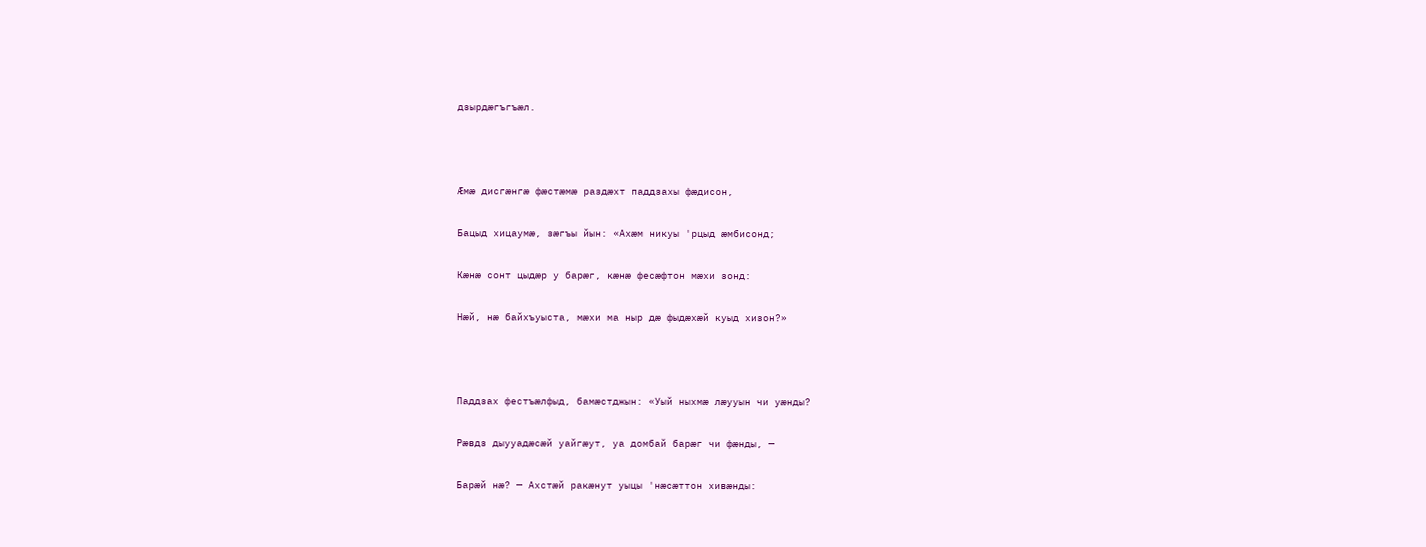дзырдæгъгъæл.



Æмæ дисгæнгæ фæстæмæ раздæхт паддзахы фæдисон,

Бацыд хицаумæ, зæгъы йын: «Ахæм никуы 'рцыд æмбисонд;

Кæнæ сонт цыдæр у барæг, кæнæ фесæфтон мæхи зонд:

Нæй, нæ байхъуыста, мæхи ма ныр дæ фыдæхæй куыд хизон?»



Паддзах фестъæлфыд, бамæстджын: «Уый ныхмæ лæууын чи уæнды?

Рæвдз дыууадæсæй уайгæут, уа домбай барæг чи фæнды, —

Барæй нæ? — Ахстæй ракæнут уыцы 'нæсæттон хивæнды: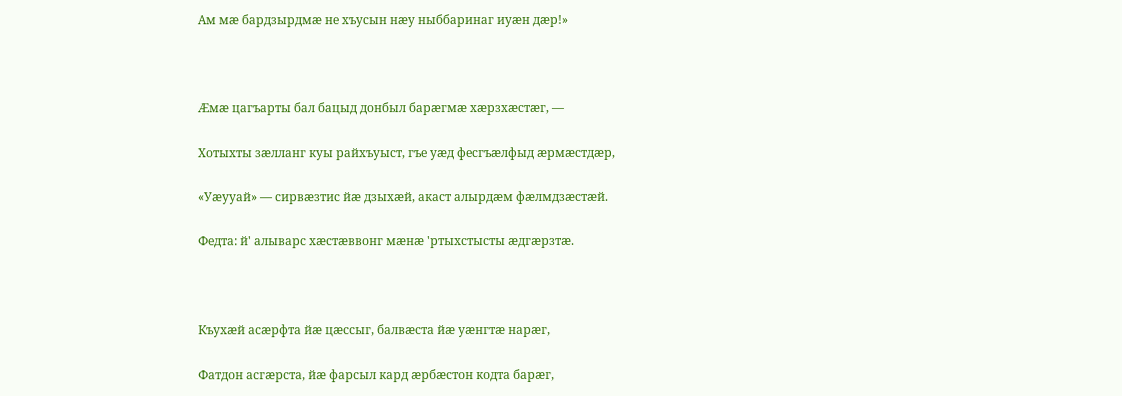Ам мæ бардзырдмæ не хъусын нæу ныббаринаг иуæн дæр!»



Æмæ цагъарты бал бацыд донбыл барæгмæ хæрзхæстæг, —

Хотыхты зæлланг куы райхъуыст, гъе уæд фесгъæлфыд æрмæстдæр,

«Уæууай» — сирвæзтис йæ дзыхæй, акаст алырдæм фæлмдзæстæй.

Федта: й' алыварс хæстæввонг мæнæ 'ртыхстысты æдгæрзтæ.



Къухæй асæрфта йæ цæссыг, балвæста йæ уæнгтæ нарæг,

Фатдон асгæрста, йæ фарсыл кард æрбæстон кодта барæг,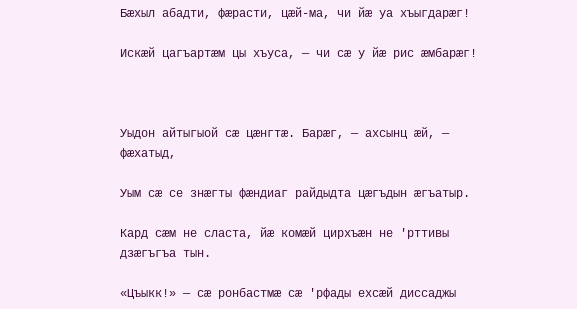Бæхыл абадти, фæрасти, цæй-ма, чи йæ уа хъыгдарæг!

Искæй цагъартæм цы хъуса, — чи сæ у йæ рис æмбарæг!



Уыдон айтыгыой сæ цæнгтæ. Барæг, — ахсынц æй, — фæхатыд,

Уым сæ се знæгты фæндиаг райдыдта цæгъдын æгъатыр.

Кард сæм не сласта, йæ комæй цирхъæн не 'рттивы дзæгъгъа тын.

«Цъыкк!» — сæ ронбастмæ сæ 'рфады ехсæй диссаджы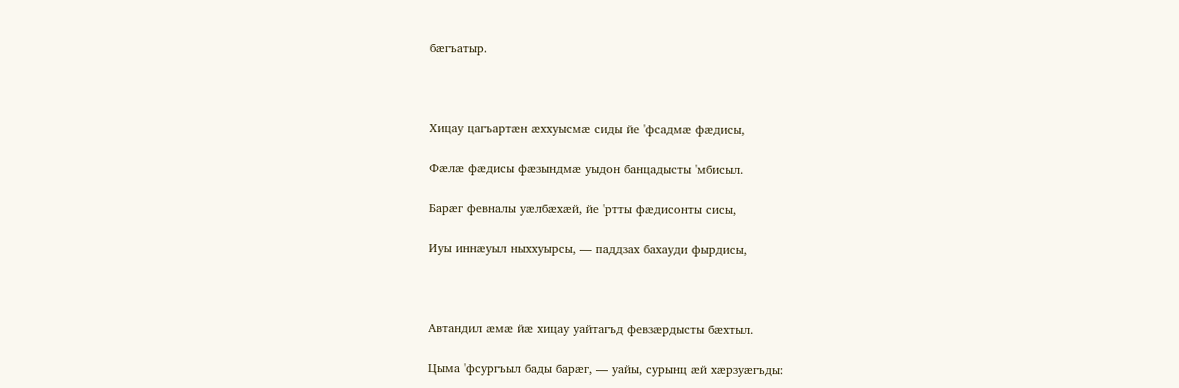бæгъатыр.



Хицау цагъартæн æххуысмæ сиды йе 'фсадмæ фæдисы,

Фæлæ фæдисы фæзындмæ уыдон банцадысты 'мбисыл.

Барæг февналы уæлбæхæй, йе 'ртты фæдисонты сисы,

Иуы иннæуыл ныххуырсы, — паддзах бахауди фырдисы,



Автандил æмæ йæ хицау уайтагъд февзæрдысты бæхтыл.

Цыма 'фсургъыл бады барæг, — уайы, сурынц æй хæрзуæгъды: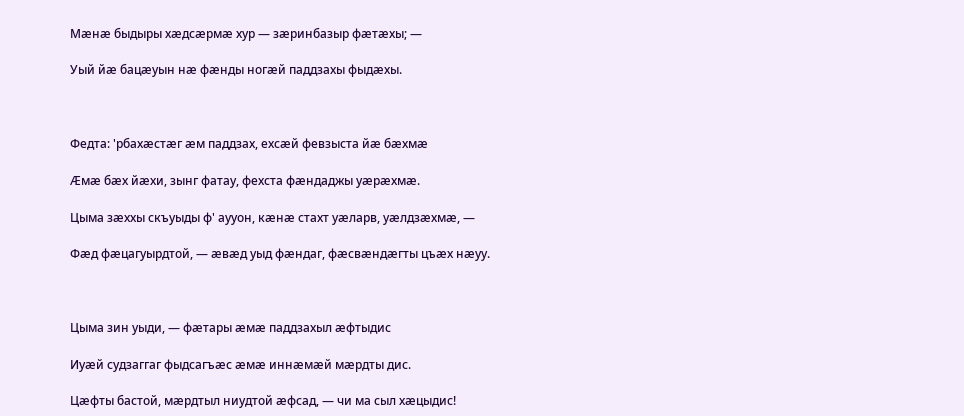Мæнæ быдыры хæдсæрмæ хур — зæринбазыр фæтæхы; —

Уый йæ бацæуын нæ фæнды ногæй паддзахы фыдæхы.



Федта: 'рбахæстæг æм паддзах, ехсæй февзыста йæ бæхмæ

Æмæ бæх йæхи, зынг фатау, фехста фæндаджы уæрæхмæ.

Цыма зæххы скъуыды ф' аууон, кæнæ стахт уæларв, уæлдзæхмæ, —

Фæд фæцагуырдтой, — æвæд уыд фæндаг, фæсвæндæгты цъæх нæуу.



Цыма зин уыди, — фæтары æмæ паддзахыл æфтыдис

Иуæй судзаггаг фыдсагъæс æмæ иннæмæй мæрдты дис.

Цæфты бастой, мæрдтыл ниудтой æфсад, — чи ма сыл хæцыдис!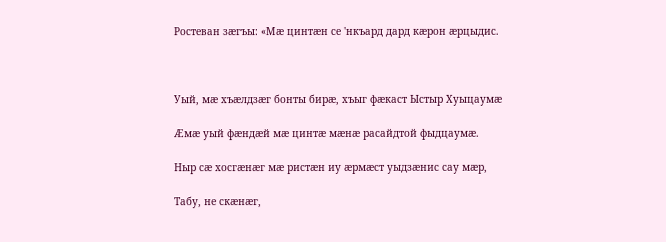Ростеван зæгъы: «Мæ цинтæн се 'нкъард дард кæрон æрцыдис.



Уый, мæ хъæлдзæг бонты бирæ, хъыг фæкаст Ыстыр Хуыцаумæ

Æмæ уый фæндæй мæ цинтæ мæнæ расайдтой фыдцаумæ.

Ныр сæ хосгæнæг мæ ристæн иу æрмæст уыдзæнис сау мæр,

Табу, не скæнæг,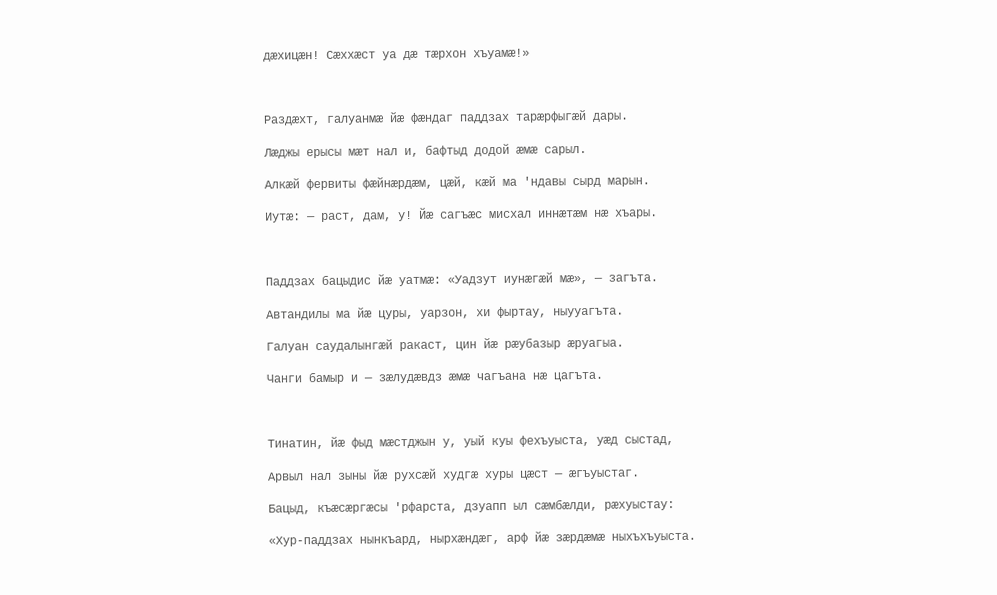дæхицæн! Сæххæст уа дæ тæрхон хъуамæ!»



Раздæхт, галуанмæ йæ фæндаг паддзах тарæрфыгæй дары.

Лæджы ерысы мæт нал и, бафтыд додой æмæ сарыл.

Алкæй фервиты фæйнæрдæм, цæй, кæй ма 'ндавы сырд марын.

Иутæ: — раст, дам, у! Йæ сагъæс мисхал иннæтæм нæ хъары.



Паддзах бацыдис йæ уатмæ: «Уадзут иунæгæй мæ», — загъта.

Автандилы ма йæ цуры, уарзон, хи фыртау, ныууагъта.

Галуан саудалынгæй ракаст, цин йæ рæубазыр æруагыа.

Чанги бамыр и — зæлудæвдз æмæ чагъана нæ цагъта.



Тинатин, йæ фыд мæстджын у, уый куы фехъуыста, уæд сыстад,

Арвыл нал зыны йæ рухсæй худгæ хуры цæст — æгъуыстаг.

Бацыд, къæсæргæсы 'рфарста, дзуапп ыл сæмбæлди, рæхуыстау:

«Хур-паддзах нынкъард, нырхæндæг, арф йæ зæрдæмæ ныхъхъуыста.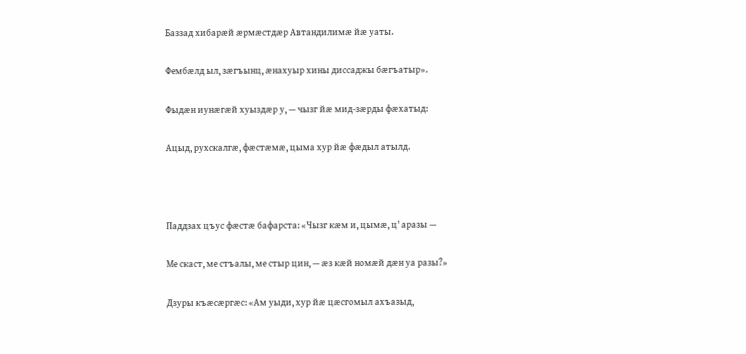Баззад хибарæй æрмæстдæр Автандилимæ йæ уаты.

Фембæлд ыл, зæгъынц, æнахуыр хины диссаджы бæгъатыр».

Фыдæн иунæгæй хуыздæр у, — чызг йæ мид-зæрды фæхатыд:

Ацыд, рухскалгæ, фæстæмæ, цыма хур йæ фæдыл атылд.



Паддзах цъус фæстæ бафарста: «Чызг кæм и, цымæ, ц' аразы —

Ме скаст, ме стъалы, ме стыр цин, — æз кæй номæй дæн уа разы?»

Дзуры къæсæргæс: «Ам уыди, хур йæ цæсгомыл ахъазыд,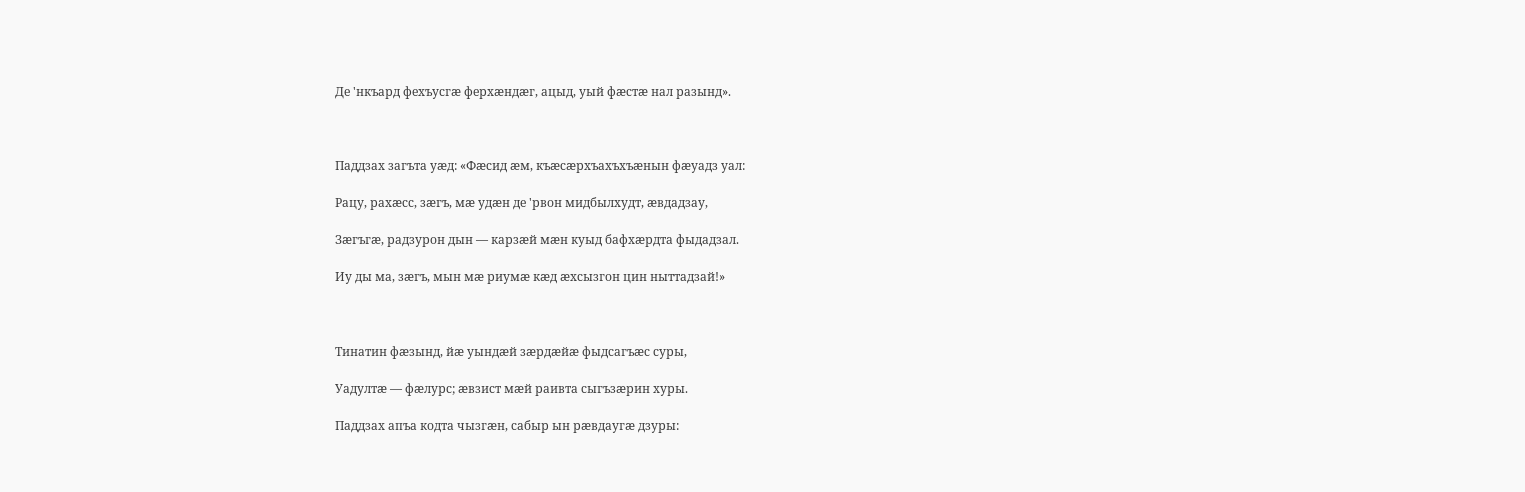Де 'нкъард фехъусгæ ферхæндæг, ацыд, уый фæстæ нал разынд».



Паддзах загъта уæд: «Фæсид æм, къæсæрхъахъхъæнын фæуадз уал:

Рацу, рахæсс, зæгъ, мæ удæн де 'рвон мидбылхудт, æвдадзау,

Зæгъгæ, радзурон дын — карзæй мæн куыд бафхæрдта фыдадзал.

Иу ды ма, зæгъ, мын мæ риумæ кæд æхсызгон цин ныттадзай!»



Тинатин фæзынд, йæ уындæй зæрдæйæ фыдсагъæс суры,

Уадултæ — фæлурс; æвзист мæй раивта сыгъзæрин хуры.

Паддзах апъа кодта чызгæн, сабыр ын рæвдаугæ дзуры: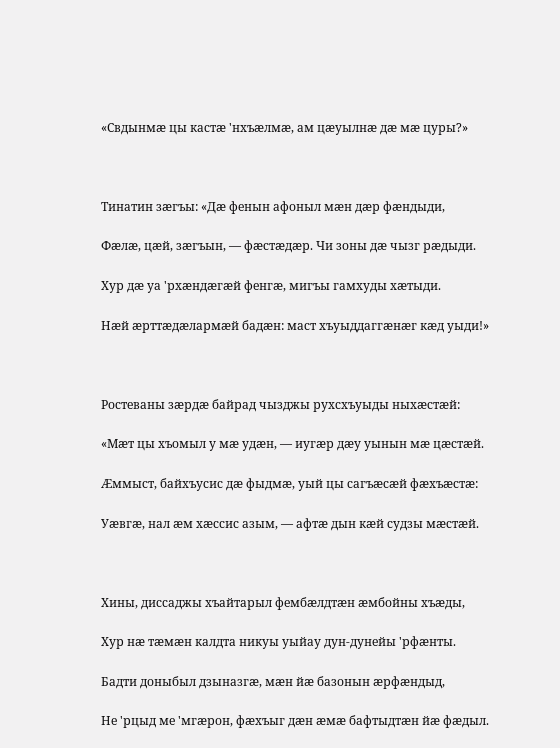«Свдынмæ цы кастæ 'нхъæлмæ, ам цæуылнæ дæ мæ цуры?»



Тинатин зæгъы: «Дæ фенын афоныл мæн дæр фæндыди,

Фæлæ, цæй, зæгъын, — фæстæдæр. Чи зоны дæ чызг рæдыди.

Хур дæ уа 'рхæндæгæй фенгæ, мигъы гамхуды хæтыди.

Нæй æрттæдæлармæй бадæн: маст хъуыддаггæнæг кæд уыди!»



Ростеваны зæрдæ байрад чызджы рухсхъуыды ныхæстæй:

«Мæт цы хъомыл у мæ удæн, — иугæр дæу уынын мæ цæстæй.

Æммыст, байхъусис дæ фыдмæ, уый цы сагъæсæй фæхъæстæ:

Уæвгæ, нал æм хæссис азым, — афтæ дын кæй судзы мæстæй.



Хины, диссаджы хъайтарыл фембæлдтæн æмбойны хъæды,

Хур нæ тæмæн калдта никуы уыйау дун-дунейы 'рфæнты.

Бадти доныбыл дзыназгæ, мæн йæ базонын æрфæндыд,

Не 'рцыд ме 'мгæрон, фæхъыг дæн æмæ бафтыдтæн йæ фæдыл.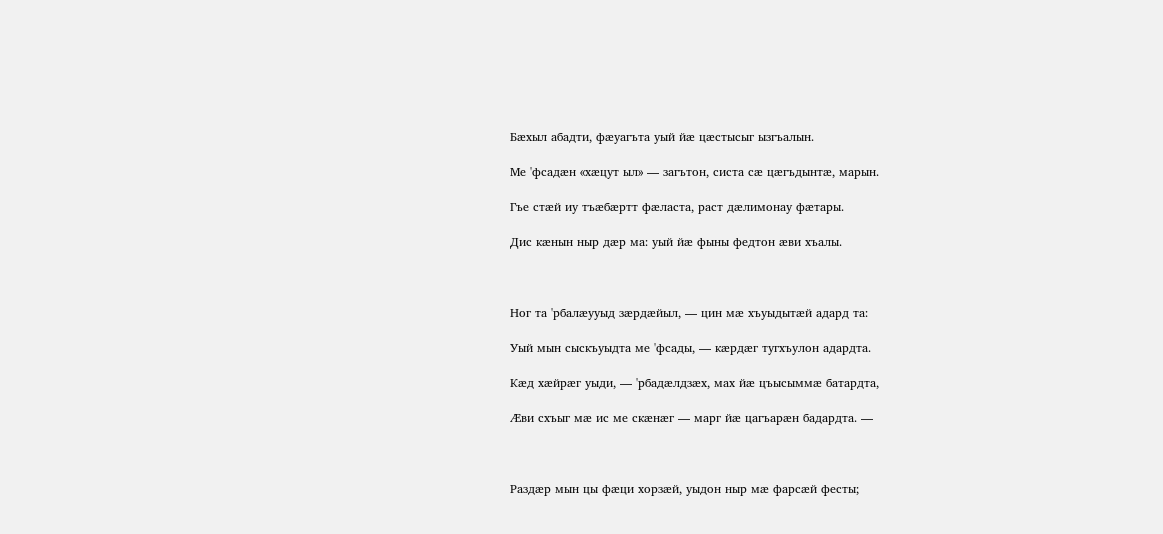Бæхыл абадти, фæуагъта уый йæ цæстысыг ызгъалын.

Ме 'фсадæн «хæцут ыл» — загътон, систа сæ цæгъдынтæ, марын.

Гъе стæй иу тъæбæртт фæласта, раст дæлимонау фæтары.

Дис кæнын ныр дæр ма: уый йæ фыны федтон æви хъалы.



Ног та 'рбалæууыд зæрдæйыл, — цин мæ хъуыдытæй адард та:

Уый мын сыскъуыдта ме 'фсады, — кæрдæг тугхъулон адардта.

Кæд хæйрæг уыди, — 'рбадæлдзæх, мах йæ цъысыммæ батардта,

Æви схъыг мæ ис ме скæнæг — марг йæ цагъарæн бадардта. —



Раздæр мын цы фæци хорзæй, уыдон ныр мæ фарсæй фесты;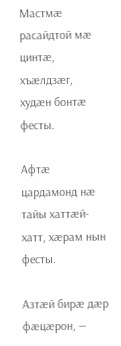Мастмæ расайдтой мæ цинтæ, хъæлдзæг, худæн бонтæ фесты.

Афтæ цардамонд нæ тайы хаттæй-хатт, хæрам нын фесты.

Азтæй бирæ дæр фæцæрон, —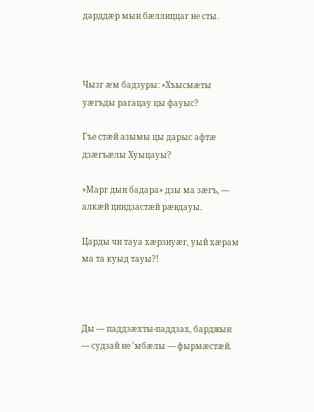дарддæр мын бæллиццаг не сты.



Чызг æм бадзуры: «Хъысмæты уæгъды рагацау цы фауыс?

Гъе стæй азымы цы дарыс афтæ дзæгъæлы Хуыцауы?

«Марг дын бадара» дзы ма зæгъ, — алкæй циндзастæй рæвдауы.

Царды чи тауа хæрзиуæг, уый хæрам ма та куыд тауы?!



Ды — паддзæхты-паддзах, барджын — судзай не 'мбæлы — фырмæстæй.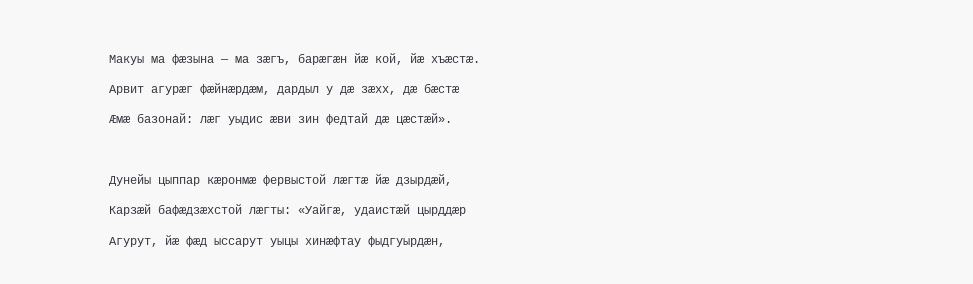Макуы ма фæзына — ма зæгъ, барæгæн йæ кой, йæ хъæстæ.

Арвит агурæг фæйнæрдæм, дардыл у дæ зæхх, дæ бæстæ

Æмæ базонай: лæг уыдис æви зин федтай дæ цæстæй».



Дунейы цыппар кæронмæ фервыстой лæгтæ йæ дзырдæй,

Карзæй бафæдзæхстой лæгты: «Уайгæ, удаистæй цырддæр

Агурут, йæ фæд ыссарут уыцы хинæфтау фыдгуырдæн,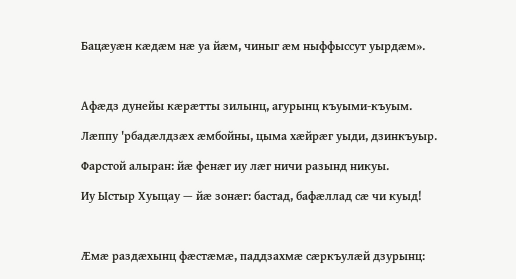Бацæуæн кæдæм нæ уа йæм, чиныг æм ныффыссут уырдæм».



Афæдз дунейы кæрæтты зилынц, агурынц къуыми-къуым.

Лæппу 'рбадæлдзæх æмбойны, цыма хæйрæг уыди, дзинкъуыр.

Фарстой алыран: йæ фенæг иу лæг ничи разынд никуы.

Иу Ыстыр Хуыцау — йæ зонæг: бастад, бафæллад сæ чи куыд!



Æмæ раздæхынц фæстæмæ, паддзахмæ сæркъулæй дзурынц: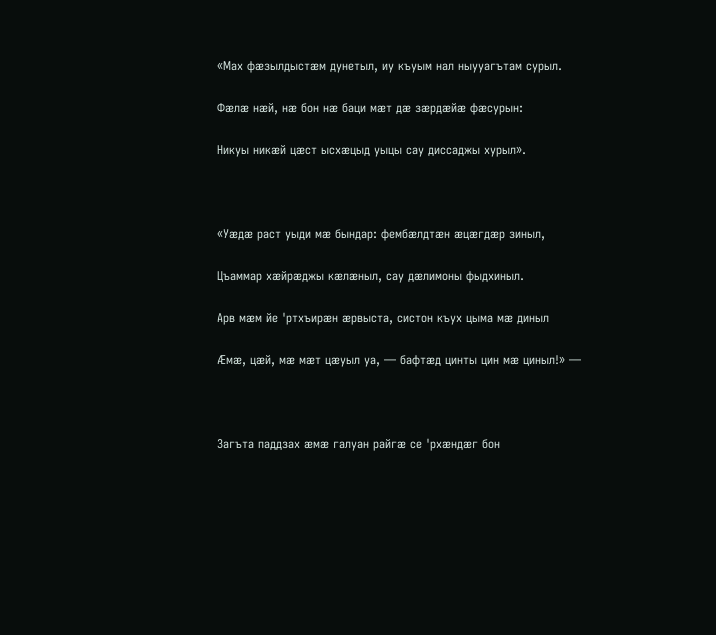«Мах фæзылдыстæм дунетыл, иу къуым нал ныууагътам сурыл.

Фæлæ нæй, нæ бон нæ баци мæт дæ зæрдæйæ фæсурын:

Никуы никæй цæст ысхæцыд уыцы сау диссаджы хурыл».



«Уæдæ раст уыди мæ бындар: фембæлдтæн æцæгдæр зиныл,

Цъаммар хæйрæджы кæлæныл, сау дæлимоны фыдхиныл.

Арв мæм йе 'ртхъирæн æрвыста, систон къух цыма мæ диныл

Æмæ, цæй, мæ мæт цæуыл уа, — бафтæд цинты цин мæ циныл!» —



Загъта паддзах æмæ галуан райгæ се 'рхæндæг бон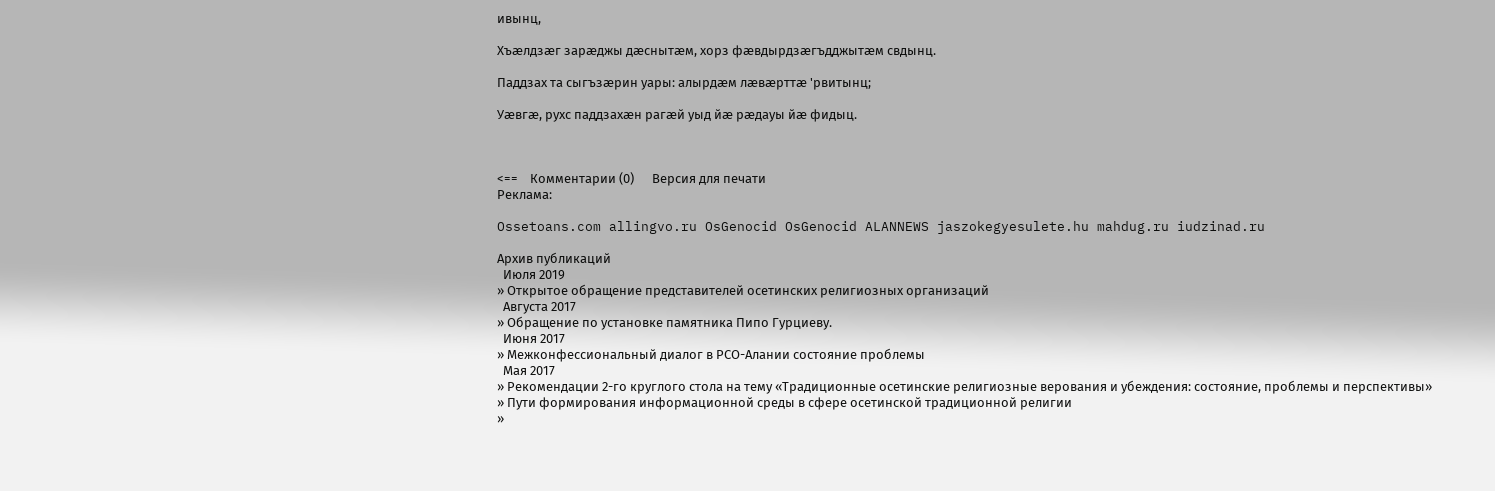ивынц,

Хъæлдзæг зарæджы дæснытæм, хорз фæвдырдзæгъдджытæм свдынц.

Паддзах та сыгъзæрин уары: алырдæм лæвæрттæ 'рвитынц;

Уæвгæ, рухс паддзахæн рагæй уыд йæ рæдауы йæ фидыц.



<==    Комментарии (0)      Версия для печати
Реклама:

Ossetoans.com allingvo.ru OsGenocid OsGenocid ALANNEWS jaszokegyesulete.hu mahdug.ru iudzinad.ru

Архив публикаций
  Июля 2019
» Открытое обращение представителей осетинских религиозных организаций
  Августа 2017
» Обращение по установке памятника Пипо Гурциеву.
  Июня 2017
» Межконфессиональный диалог в РСО-Алании состояние проблемы
  Мая 2017
» Рекомендации 2-го круглого стола на тему «Традиционные осетинские религиозные верования и убеждения: состояние, проблемы и перспективы»
» Пути формирования информационной среды в сфере осетинской традиционной религии
»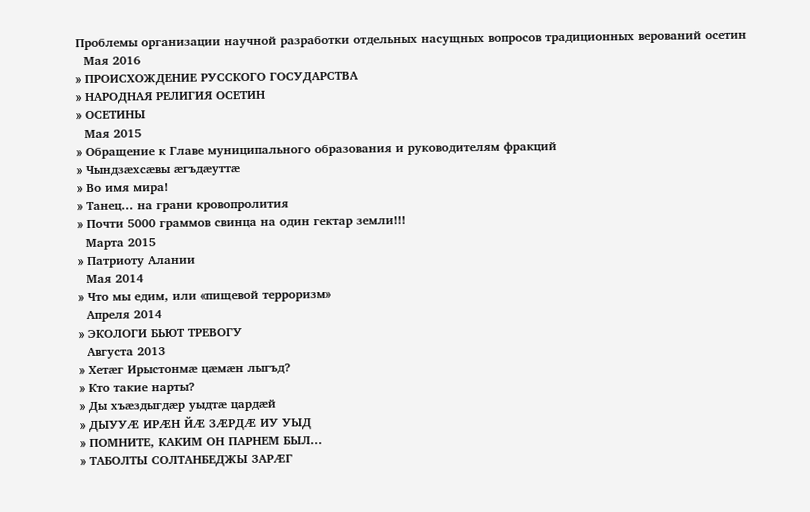Проблемы организации научной разработки отдельных насущных вопросов традиционных верований осетин
  Мая 2016
» ПРОИСХОЖДЕНИЕ РУССКОГО ГОСУДАРСТВА
» НАРОДНАЯ РЕЛИГИЯ ОСЕТИН
» ОСЕТИНЫ
  Мая 2015
» Обращение к Главе муниципального образования и руководителям фракций
» Чындзӕхсӕвы ӕгъдӕуттӕ
» Во имя мира!
» Танец... на грани кровопролития
» Почти 5000 граммов свинца на один гектар земли!!!
  Марта 2015
» Патриоту Алании
  Мая 2014
» Что мы едим, или «пищевой терроризм»
  Апреля 2014
» ЭКОЛОГИ БЬЮТ ТРЕВОГУ
  Августа 2013
» Хетӕг Ирыстонмӕ цӕмӕн лыгъд?
» Кто такие нарты?
» Ды хъæздыгдæр уыдтæ цардæй
» ДЫУУӔ ИРӔН ЙӔ ЗӔРДӔ ИУ УЫД
» ПОМНИТЕ, КАКИМ ОН ПАРНЕМ БЫЛ...
» ТАБОЛТЫ СОЛТАНБЕДЖЫ 3АРӔГ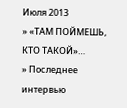Июля 2013
» «ТАМ ПОЙМЕШЬ, КТО ТАКОЙ»…
» Последнее интервью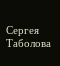Сергея Таболова